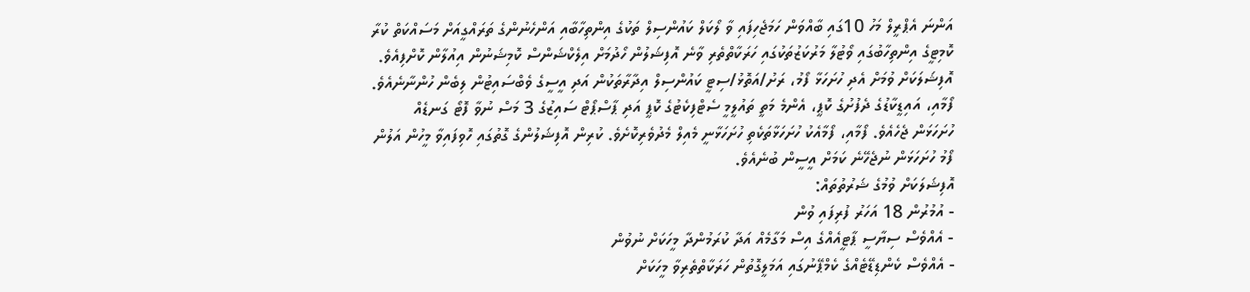އަންނަ އެޕްރީލް މަހު 10ގައި ބާއްވަން ހަމަޖެހިފައި ވާ ލޯކަލް ކައުންސިލް ތަކުގެ އިންތިހާބާއި އަންހެނުންގެ ތަރައްގީއަށް މަސައްކަތް ކުރާ ކޮމިޓީގެ އިންތިހާބުގައި ވޯޓުލާ މަރުކަޒުތަކުގައި ހަރަކާތްތެރި ވާނެ އޮފިޝަލުން ހޯދުމަށް އިލެކްޝަންސް ކޮމިޝަނުން އިއުލާން ކޮށްފިއެވެ.
އޮފިޝަލަކަށް ވުމަށް އެދި ހުށަހަޅާ ފޯމު، ރަށު/އަތޮޅު/ސިޓީ ކައުންސިލް އިދާރާތަކުން އަދި އީސީގެ ވެބްސައިޓުން ލިބެން ހުންނާނެއެވެ. ފޯމާއި، އައިޑީކާޑުގެ ދެފުށުގެ ކޮޕީ، އެންމެ މަތީ ތައުލީމީ ސެޓްފިކެޓުގެ ކޮޕީ އަދި ޕާސްޕޯޓް ސައިޒުގެ 3 މަސް ނުވާ ފޮޓޯ ގަނޑެއް ހުށަހަޅަން ޖެހެއެވެ. ފޯމާއި، ފޯމާއެކު ހުށަހަޅާތަކެތި ހުށަހަޅާނީ މެއިލް މެދުވެރިކޮށެވެ. ކުރިން އޮފިޝަލުންގެ ގޮތުގައި ހޮވިފައިވާ މީހުން އަލުން ފޯމު ހުށަހަޅަން ނުޖެހޭނެ ކަމަށް އީސީން ބުނެއެވެ.
އޮފިޝަލަކަށް ވުމުގެ ޝަރުތުތައް:
- އުމުރުން 18 އަހަރު ފުރިފައި ވުން
- އެއްވެސް ސިޔާސީ ޕާޓީއެއްގެ އިސް މަގާމެއް އަދާ ކުރަމުންދާ މީހަކަށް ނުވުން
- އެއްވެސް ކެންޑިޑޭޓެއްގެ ކެމްޕޭނުގައި އަމަލީގޮތުން ހަރަކާތްތެރިވާ މީހަކަށް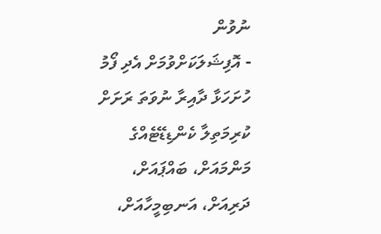ނުވުން
- އޮފިޝަލަކަށްވުމަށް އެދި ފޯމު ހުށަހަޅާ ދާއިރާ ނުވަތަ ރަށަށް ކުރިމަތިލާ ކެންޑިޑޭޓެއްގެ މަންމައަށް، ބައްޕައަށް، ދަރިއަށް، އަނބިމީހާއަށް،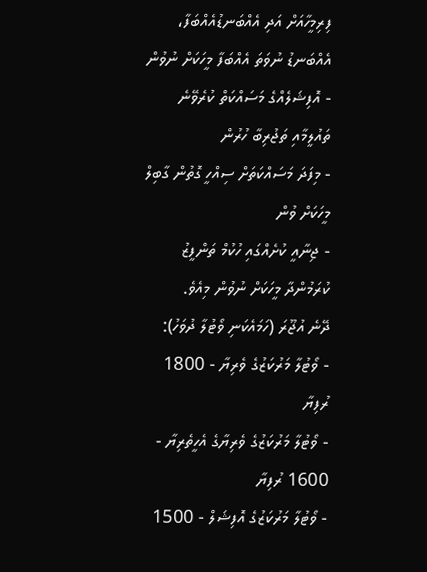ފިރިމީހާއަށް އަދި އެއްބަނޑުއެއްބަފާ، އެއްބަނޑު ނުވަތަ އެއްބަފާ މީހަކަށް ނުވުން
- އޮފިޝަލެއްގެ މަސައްކަތް ކުރެވޭނެ ތައުލީމާއި ތަޖުރިބާ ހުރުން
- މިފަދަ މަސައްކަތަށް ސިއްހީ ގޮތުން ގާބިލް މީހަކަށް ވުން
- ޖިނާއީ ކުށެއްގައި ހުކުމް ތަންފީޒު ކުރަމުންދާ މީހަކަށް ނުވުން މިއެވެ.
ދޭނެ އުޖޫރަ (ހަމައެކަނި ވޯޓުލާ ދުވަހު):
- ވޯޓުލާ މަރުކަޒުގެ ވެރިޔާ - 1800 ރުފިޔާ
- ވޯޓުލާ މަރުކަޒުގެ ވެރިޔާގެ އެހީތެރިޔާ - 1600 ރުފިޔާ
- ވޯޓުލާ މަރުކަޒުގެ އޮފިޝަލް - 1500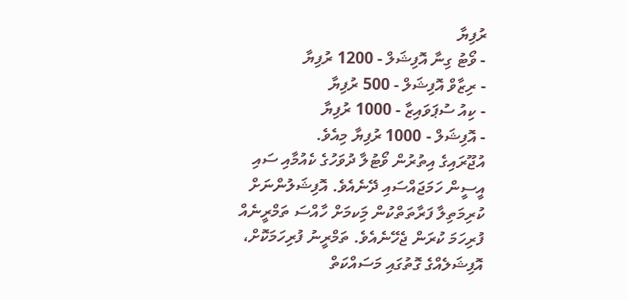ރުފިޔާ
- ވޯޓު ގިނާ އޮފިޝަލް - 1200 ރުފިޔާ
- ރިޒާވް އޮފިޝަލް - 500 ރުފިޔާ
- ކިއު ސުޕަވައިޒާ - 1000 ރުފިޔާ
- އޮފިޝަލް - 1000 ރުފިޔާ މިއެވެ.
އުޖޫރައިގެ އިތުރުން ވޯޓުލާ ދުވަހުގެ ކެއުމާއި ސައި އީސީން ހަމަޖައްސައި ދޭނެއެވެ. އޮފިޝަލުންނަށް ކުރިމަތިލާ ފަރާތަތްކުން މިަކމަށް ހާއްސަ ތަމްރީނެއް ފުރިހަމަ ކުރަން ޖެހޭނެއެވެ. ތަމްރީނު ފުރިހަމަކޮށް، އޮފިޝަލެއްގެ ގޮތުގައި މަސައްކަތް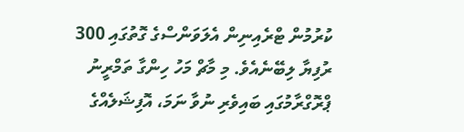ކުރުމުން ޓްރެއިނިން އެލަވަންސްގެ ގޮތުގައި 300 ރުފިޔާ ލިބޭނެއެވެ. މި މާޗް މަހު ހިންގާ ތަމްރީނު ޕްރޮގްރާމުގައި ބައިވެރި ނުވާ ނަމަ، އޮފިޝަލެއްގެ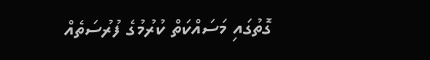ގޮތުގައި މަސައްކަތް ކުރުމުގެ ފުރުސަތެއް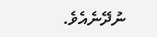ނުދޭނެއެވެ.